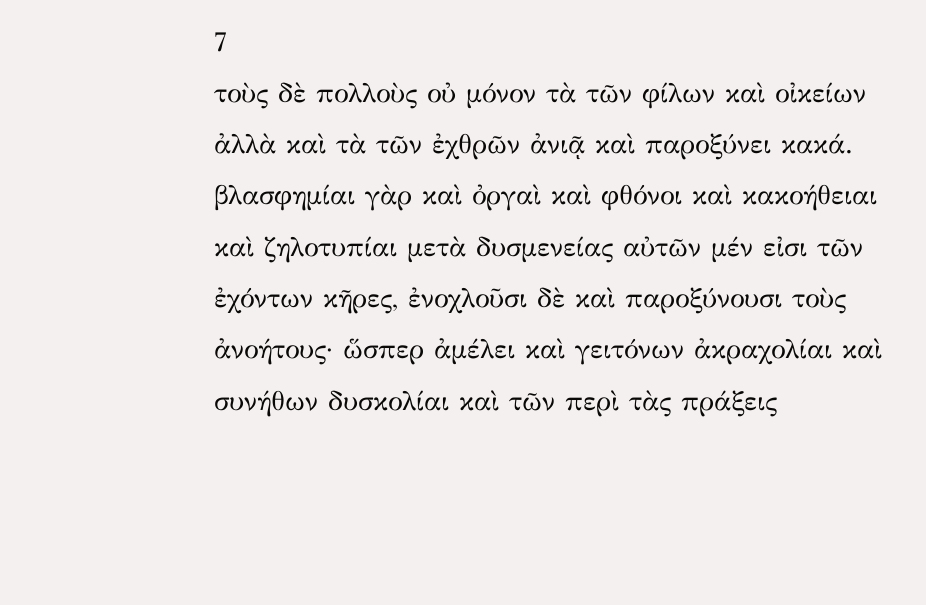7
τοὺς δὲ πολλοὺς οὐ μόνον τὰ τῶν φίλων καὶ οἰκείων ἀλλὰ καὶ τὰ τῶν ἐχθρῶν ἀνιᾷ καὶ παροξύνει κακά. βλασφημίαι γὰρ καὶ ὀργαὶ καὶ φθόνοι καὶ κακοήθειαι καὶ ζηλοτυπίαι μετὰ δυσμενείας αὐτῶν μέν εἰσι τῶν ἐχόντων κῆρες, ἐνοχλοῦσι δὲ καὶ παροξύνουσι τοὺς ἀνοήτους· ὥσπερ ἀμέλει καὶ γειτόνων ἀκραχολίαι καὶ συνήθων δυσκολίαι καὶ τῶν περὶ τὰς πράξεις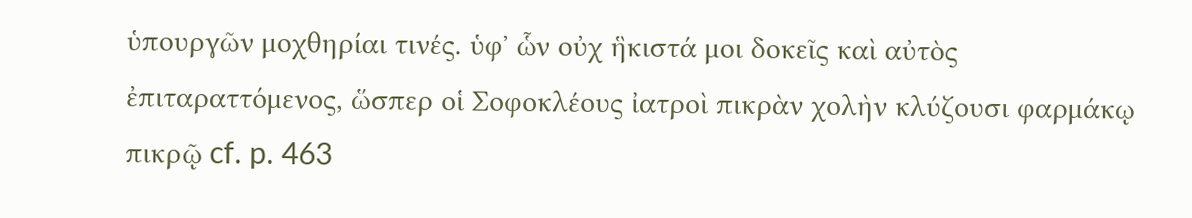ὑπουργῶν μοχθηρίαι τινές. ὑφʼ ὧν οὐχ ἣκιστά μοι δοκεῖς καὶ αὐτὸς ἐπιταραττόμενος, ὥσπερ οἱ Σοφοκλέους ἰατροὶ πικρὰν χολὴν κλύζουσι φαρμάκῳ πικρῷ cf. p. 463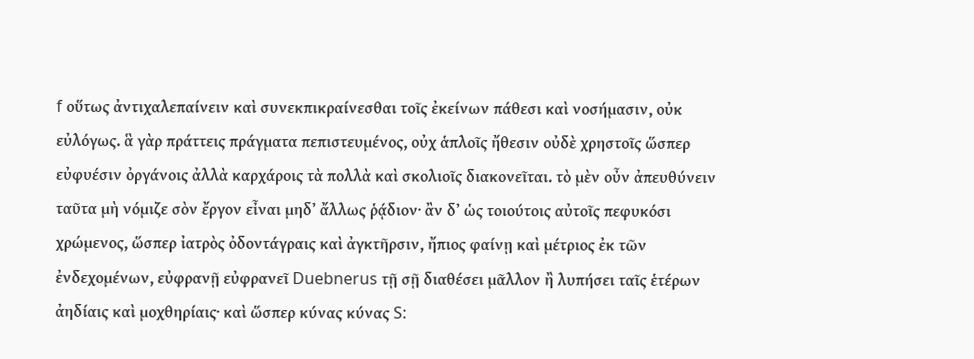f οὕτως ἀντιχαλεπαίνειν καὶ συνεκπικραίνεσθαι τοῖς ἐκείνων πάθεσι καὶ νοσήμασιν, οὐκ εὐλόγως. ἃ γὰρ πράττεις πράγματα πεπιστευμένος, οὐχ ἁπλοῖς ἤθεσιν οὐδὲ χρηστοῖς ὥσπερ εὐφυέσιν ὀργάνοις ἀλλὰ καρχάροις τὰ πολλὰ καὶ σκολιοῖς διακονεῖται. τὸ μὲν οὖν ἀπευθύνειν ταῦτα μὴ νόμιζε σὸν ἔργον εἶναι μηδʼ ἄλλως ῥᾴδιον· ἂν δʼ ὡς τοιούτοις αὐτοῖς πεφυκόσι χρώμενος, ὥσπερ ἰατρὸς ὀδοντάγραις καὶ ἀγκτῆρσιν, ἤπιος φαίνῃ καὶ μέτριος ἐκ τῶν ἐνδεχομένων, εὐφρανῇ εὐφρανεῖ Duebnerus τῇ σῇ διαθέσει μᾶλλον ἢ λυπήσει ταῖς ἑτέρων ἀηδίαις καὶ μοχθηρίαις· καὶ ὥσπερ κύνας κύνας S: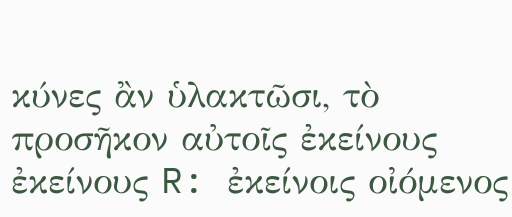κύνες ἂν ὑλακτῶσι, τὸ προσῆκον αὐτοῖς ἐκείνους ἐκείνους R: ἐκείνοις οἰόμενος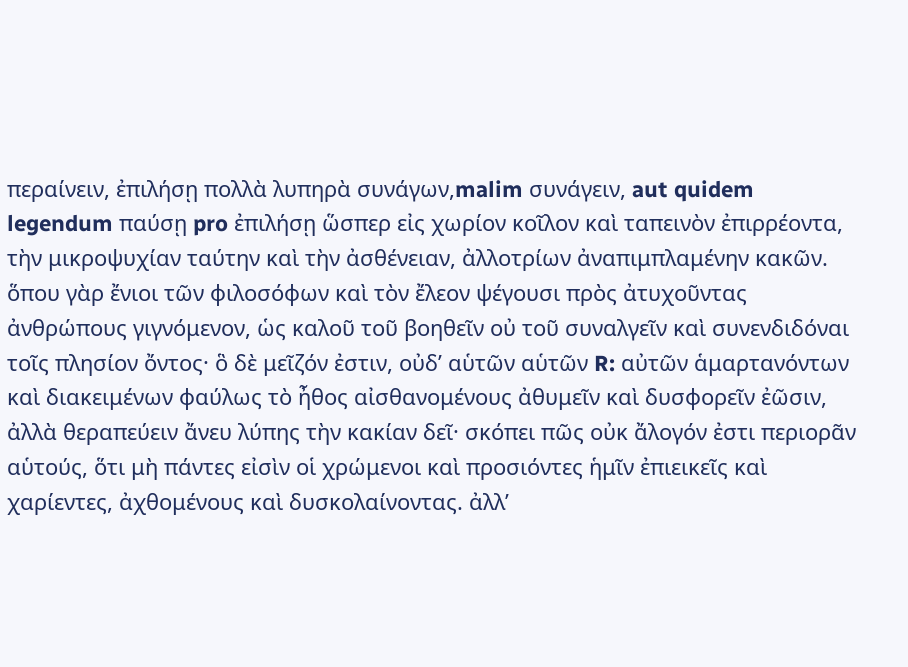περαίνειν, ἐπιλήσῃ πολλὰ λυπηρὰ συνάγων,malim συνάγειν, aut quidem legendum παύσῃ pro ἐπιλήσῃ ὥσπερ εἰς χωρίον κοῖλον καὶ ταπεινὸν ἐπιρρέοντα, τὴν μικροψυχίαν ταύτην καὶ τὴν ἀσθένειαν, ἀλλοτρίων ἀναπιμπλαμένην κακῶν. ὅπου γὰρ ἔνιοι τῶν φιλοσόφων καὶ τὸν ἔλεον ψέγουσι πρὸς ἀτυχοῦντας ἀνθρώπους γιγνόμενον, ὡς καλοῦ τοῦ βοηθεῖν οὐ τοῦ συναλγεῖν καὶ συνενδιδόναι τοῖς πλησίον ὄντος· ὃ δὲ μεῖζόν ἐστιν, οὐδʼ αὑτῶν αὑτῶν R: αὐτῶν ἁμαρτανόντων καὶ διακειμένων φαύλως τὸ ἦθος αἰσθανομένους ἀθυμεῖν καὶ δυσφορεῖν ἐῶσιν, ἀλλὰ θεραπεύειν ἄνευ λύπης τὴν κακίαν δεῖ· σκόπει πῶς οὐκ ἄλογόν ἐστι περιορᾶν αὑτούς, ὅτι μὴ πάντες εἰσὶν οἱ χρώμενοι καὶ προσιόντες ἡμῖν ἐπιεικεῖς καὶ χαρίεντες, ἀχθομένους καὶ δυσκολαίνοντας. ἀλλʼ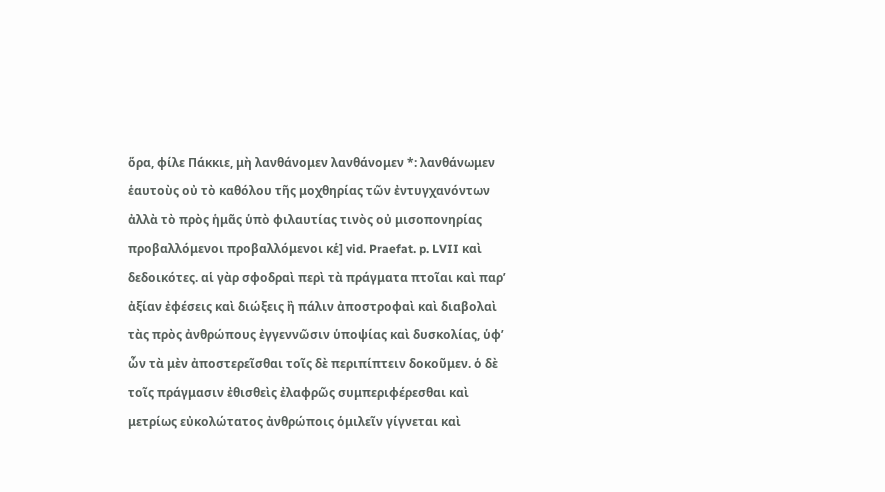ὅρα, φίλε Πάκκιε, μὴ λανθάνομεν λανθάνομεν *: λανθάνωμεν ἑαυτοὺς οὐ τὸ καθόλου τῆς μοχθηρίας τῶν ἐντυγχανόντων ἀλλὰ τὸ πρὸς ἡμᾶς ὑπὸ φιλαυτίας τινὸς οὐ μισοπονηρίας προβαλλόμενοι προβαλλόμενοι κἑ] vid. Praefat. p. LVII καὶ δεδοικότες. αἱ γὰρ σφοδραὶ περὶ τὰ πράγματα πτοῖαι καὶ παρʼ ἀξίαν ἐφέσεις καὶ διώξεις ἢ πάλιν ἀποστροφαὶ καὶ διαβολαὶ τὰς πρὸς ἀνθρώπους ἐγγεννῶσιν ὑποψίας καὶ δυσκολίας, ὑφʼ ὧν τὰ μὲν ἀποστερεῖσθαι τοῖς δὲ περιπίπτειν δοκοῦμεν. ὁ δὲ τοῖς πράγμασιν ἐθισθεὶς ἐλαφρῶς συμπεριφέρεσθαι καὶ μετρίως εὐκολώτατος ἀνθρώποις ὁμιλεῖν γίγνεται καὶ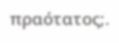πραότατος;.